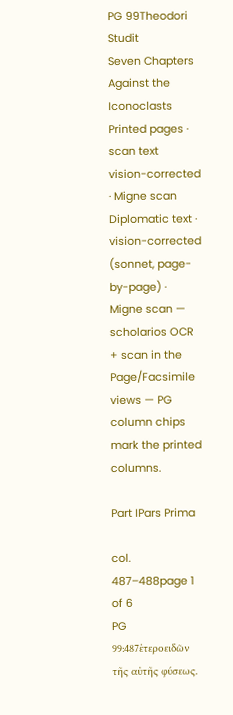PG 99Theodori Studit
Seven Chapters Against the Iconoclasts
Printed pages · scan text
vision-corrected · Migne scan
Diplomatic text · vision-corrected (sonnet, page-by-page) · Migne scan — scholarios OCR + scan in the Page/Facsimile views — PG column chips mark the printed columns.

Part IPars Prima

col. 487–488page 1 of 6
PG 99:487ἑτεροειδῶν τῆς αὐτῆς φύσεως.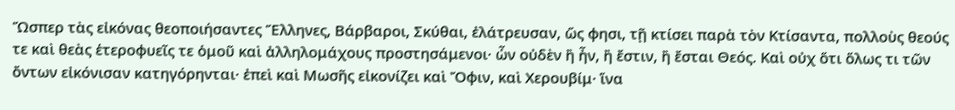Ὥσπερ τὰς εἰκόνας θεοποιήσαντες Ἕλληνες, Βάρβαροι, Σκύθαι, ἐλάτρευσαν, ὥς φησι, τῇ κτίσει παρὰ τὸν Κτίσαντα, πολλοὺς θεούς τε καὶ θεὰς ἑτεροφυεῖς τε ὁμοῦ καὶ ἀλληλομάχους προστησάμενοι· ὧν οὐδὲν ἢ ἦν, ἢ ἔστιν, ἢ ἔσται Θεός. Καὶ οὐχ ὅτι ὅλως τι τῶν ὄντων εἰκόνισαν κατηγόρηνται· ἐπεὶ καὶ Μωσῆς εἰκονίζει καὶ Ὄφιν, καὶ Χερουβίμ· ἵνα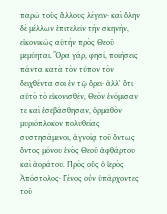παρῶ τοὺς ἄλλους λέγειν· καὶ ὅλην δὲ μέλλων ἐπιτελεῖν τὴν σκηνήν, εἰκονικῶς αὐτὴν πρὸς Θεοῦ μεμύηται. Ὅρα γάρ, φησί, ποιήσεις πάντα κατὰ τὸν τύπον τὸν δειχθέντα σοι ἐν τῷ ὄρει· ἀλλ' ὅτι αὐτὸ τὸ εἰκονισθέν, Θεὸν ἐνόμισαν τε καὶ ἐσεβάσθησαν, ὁρμαθὸν μυριόπλοκον πολυθείας συστησάμενοι, ἀγνοίᾳ τοῦ ὄντως ὄντος μόνου ἑνὸς Θεοῦ ἀφθάρτου καὶ ἀοράτου. Πρὸς οὓς ὁ ἱερὸς Ἀπόστολος· Γένος οὖν ὑπάρχοντες τοῦ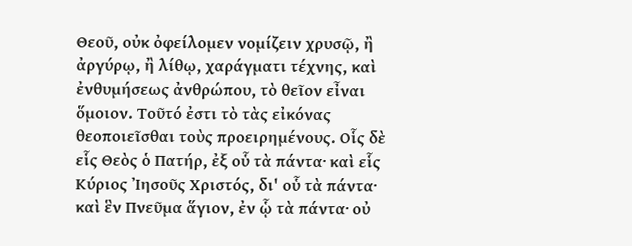Θεοῦ, οὐκ ὀφείλομεν νομίζειν χρυσῷ, ἢ ἀργύρῳ, ἢ λίθῳ, χαράγματι τέχνης, καὶ ἐνθυμήσεως ἀνθρώπου, τὸ θεῖον εἶναι ὅμοιον. Τοῦτό ἐστι τὸ τὰς εἰκόνας θεοποιεῖσθαι τοὺς προειρημένους. Οἷς δὲ εἷς Θεὸς ὁ Πατήρ, ἐξ οὗ τὰ πάντα· καὶ εἷς Κύριος Ἰησοῦς Χριστός, δι' οὗ τὰ πάντα· καὶ ἓν Πνεῦμα ἅγιον, ἐν ᾧ τὰ πάντα· οὐ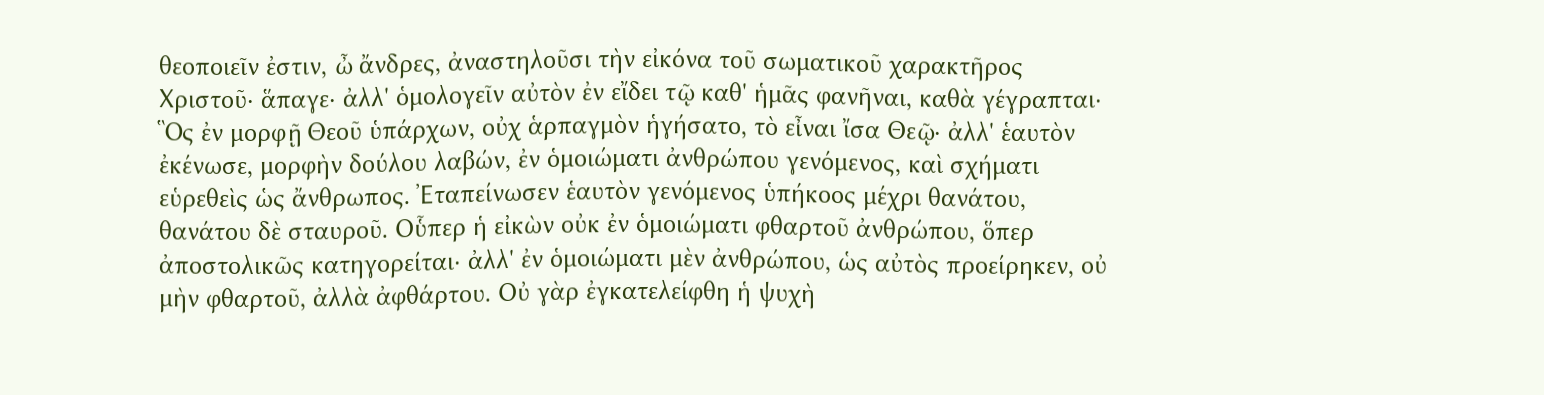θεοποιεῖν ἐστιν, ὦ ἄνδρες, ἀναστηλοῦσι τὴν εἰκόνα τοῦ σωματικοῦ χαρακτῆρος Χριστοῦ· ἅπαγε· ἀλλ' ὁμολογεῖν αὐτὸν ἐν εἴδει τῷ καθ' ἡμᾶς φανῆναι, καθὰ γέγραπται· Ὃς ἐν μορφῇ Θεοῦ ὑπάρχων, οὐχ ἁρπαγμὸν ἡγήσατο, τὸ εἶναι ἴσα Θεῷ· ἀλλ' ἑαυτὸν ἐκένωσε, μορφὴν δούλου λαβών, ἐν ὁμοιώματι ἀνθρώπου γενόμενος, καὶ σχήματι εὑρεθεὶς ὡς ἄνθρωπος. Ἐταπείνωσεν ἑαυτὸν γενόμενος ὑπήκοος μέχρι θανάτου, θανάτου δὲ σταυροῦ. Οὗπερ ἡ εἰκὼν οὐκ ἐν ὁμοιώματι φθαρτοῦ ἀνθρώπου, ὅπερ ἀποστολικῶς κατηγορείται· ἀλλ' ἐν ὁμοιώματι μὲν ἀνθρώπου, ὡς αὐτὸς προείρηκεν, οὐ μὴν φθαρτοῦ, ἀλλὰ ἀφθάρτου. Οὐ γὰρ ἐγκατελείφθη ἡ ψυχὴ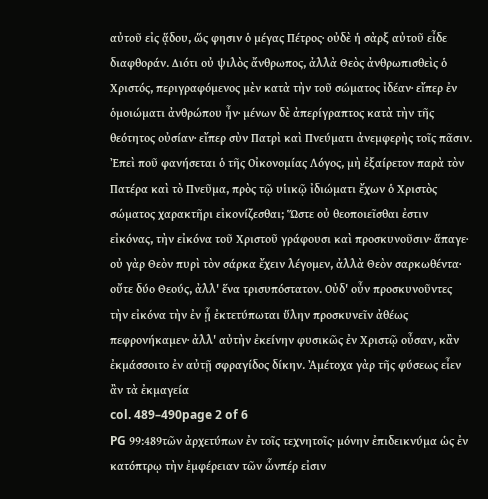αὐτοῦ εἰς ᾅδου, ὥς φησιν ὁ μέγας Πέτρος· οὐδὲ ἡ σὰρξ αὐτοῦ εἶδε διαφθοράν. Διότι οὐ ψιλὸς ἄνθρωπος, ἀλλὰ Θεὸς ἀνθρωπισθεὶς ὁ Χριστός, περιγραφόμενος μὲν κατὰ τὴν τοῦ σώματος ἰδέαν· εἴπερ ἐν ὁμοιώματι ἀνθρώπου ἦν· μένων δὲ ἀπερίγραπτος κατὰ τὴν τῆς θεότητος οὐσίαν· εἴπερ σὺν Πατρὶ καὶ Πνεύματι ἀνεμφερὴς τοῖς πᾶσιν. Ἐπεὶ ποῦ φανήσεται ὁ τῆς Οἰκονομίας Λόγος, μὴ ἐξαίρετον παρὰ τὸν Πατέρα καὶ τὸ Πνεῦμα, πρὸς τῷ υἱικῷ ἰδιώματι ἔχων ὁ Χριστὸς σώματος χαρακτῆρι εἰκονίζεσθαι; Ὥστε οὐ θεοποιεῖσθαι ἐστιν εἰκόνας, τὴν εἰκόνα τοῦ Χριστοῦ γράφουσι καὶ προσκυνοῦσιν· ἅπαγε· οὐ γὰρ Θεὸν πυρὶ τὸν σάρκα ἔχειν λέγομεν, ἀλλὰ Θεὸν σαρκωθέντα· οὔτε δύο Θεούς, ἀλλ' ἕνα τρισυπόστατον. Οὐδ' οὖν προσκυνοῦντες τὴν εἰκόνα τὴν ἐν ᾗ ἐκτετύπωται ὕλην προσκυνεῖν ἀθέως πεφρονήκαμεν· ἀλλ' αὐτὴν ἐκείνην φυσικῶς ἐν Χριστῷ οὖσαν, κἂν ἐκμάσσοιτο ἐν αὐτῇ σφραγίδος δίκην. Ἀμέτοχα γὰρ τῆς φύσεως εἶεν ἂν τὰ ἐκμαγεία
col. 489–490page 2 of 6
PG 99:489τῶν ἀρχετύπων ἐν τοῖς τεχνητοῖς· μόνην ἐπιδεικνύμα ὡς ἐν κατόπτρῳ τὴν ἐμφέρειαν τῶν ὧνπέρ εἰσιν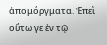ἀπομόργματα. Ἐπεὶ οὕτω γε ἐν τῷ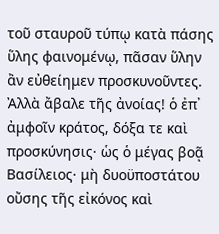τοῦ σταυροῦ τύπῳ κατὰ πάσης ὕλης φαινομένῳ, πᾶσαν ὕλην ἂν εὐθείημεν προσκυνοῦντες. Ἀλλὰ ἄβαλε τῆς ἀνοίας! ὁ ἐπ᾽ ἀμφοῖν κράτος, δόξα τε καὶ προσκύνησις· ὡς ὁ μέγας βοᾷ Βασίλειος· μὴ δυοϋποστάτου οὔσης τῆς εἰκόνος καὶ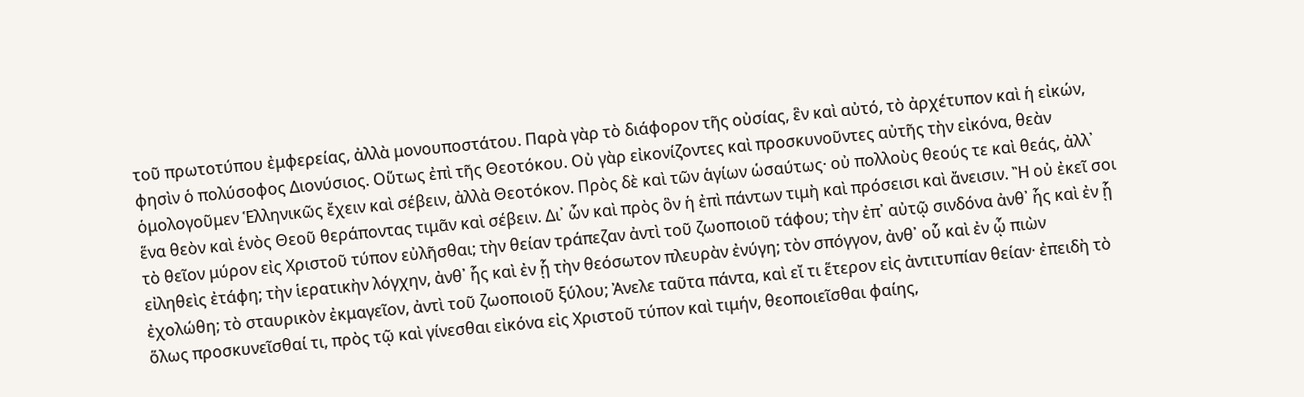τοῦ πρωτοτύπου ἐμφερείας, ἀλλὰ μονουποστάτου. Παρὰ γὰρ τὸ διάφορον τῆς οὐσίας, ἓν καὶ αὐτό, τὸ ἀρχέτυπον καὶ ἡ εἰκών, φησὶν ὁ πολύσοφος Διονύσιος. Οὕτως ἐπὶ τῆς Θεοτόκου. Οὐ γὰρ εἰκονίζοντες καὶ προσκυνοῦντες αὐτῆς τὴν εἰκόνα, θεὰν ὁμολογοῦμεν Ἑλληνικῶς ἔχειν καὶ σέβειν, ἀλλὰ Θεοτόκον. Πρὸς δὲ καὶ τῶν ἁγίων ὡσαύτως· οὐ πολλοὺς θεούς τε καὶ θεάς, ἀλλ᾽ ἕνα θεὸν καὶ ἑνὸς Θεοῦ θεράποντας τιμᾶν καὶ σέβειν. Δι᾽ ὧν καὶ πρὸς ὃν ἡ ἐπὶ πάντων τιμὴ καὶ πρόσεισι καὶ ἄνεισιν. Ἢ οὐ ἐκεῖ σοι τὸ θεῖον μύρον εἰς Χριστοῦ τύπον εὐλῆσθαι; τὴν θείαν τράπεζαν ἀντὶ τοῦ ζωοποιοῦ τάφου; τὴν ἐπ᾽ αὐτῷ σινδόνα ἀνθ᾿ ἧς καὶ ἐν ᾗ εἰληθεὶς ἐτάφη; τὴν ἱερατικὴν λόγχην, ἀνθ᾿ ἧς καὶ ἐν ᾗ τὴν θεόσωτον πλευρὰν ἐνύγη; τὸν σπόγγον, ἀνθ᾽ οὗ καὶ ἐν ᾧ πιὼν ἐχολώθη; τὸ σταυρικὸν ἐκμαγεῖον, ἀντὶ τοῦ ζωοποιοῦ ξύλου; Ἀνελε ταῦτα πάντα, καὶ εἴ τι ἕτερον εἰς ἀντιτυπίαν θείαν· ἐπειδὴ τὸ ὅλως προσκυνεῖσθαί τι, πρὸς τῷ καὶ γίνεσθαι εἰκόνα εἰς Χριστοῦ τύπον καὶ τιμήν, θεοποιεῖσθαι φαίης,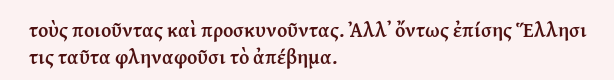τοὺς ποιοῦντας καὶ προσκυνοῦντας. Ἀλλ᾿ ὄντως ἐπίσης Ἕλλησι τις ταῦτα φληναφοῦσι τὸ ἀπέβημα.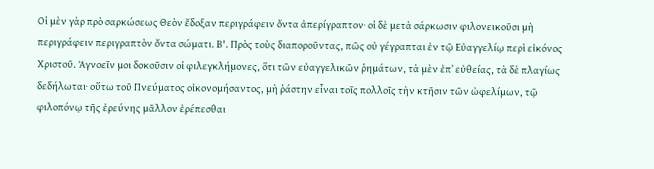Οἱ μὲν γὰρ πρὸ σαρκώσεως Θεὸν ἔδοξαν περιγράφειν ὄντα ἀπερίγραπτον· οἱ δὲ μετὰ σάρκωσιν φιλονεικοῦσι μὴ περιγράφειν περιγραπτὸν ὄντα σώματι. Β'. Πρὸς τοὺς διαποροῦντας, πῶς οὐ γέγραπται ἐν τῷ Εὐαγγελίῳ περὶ εἰκόνος Χριστοῦ. Ἀγνοεῖν μοι δοκοῦσιν οἱ φιλεγκλήμονες, ὅτι τῶν εὐαγγελικῶν ῥημάτων, τὰ μὲν ἐπ᾿ εὐθείας, τὰ δὲ πλαγίως δεδήλωται· οὕτω τοῦ Πνεύματος οἰκονομήσαντος, μὴ ῥάστην εἶναι τοῖς πολλοῖς τὴν κτῆσιν τῶν ὠφελίμων, τῷ φιλοπόνῳ τῆς ἐρεύνης μᾶλλον ἐρέπεσθαι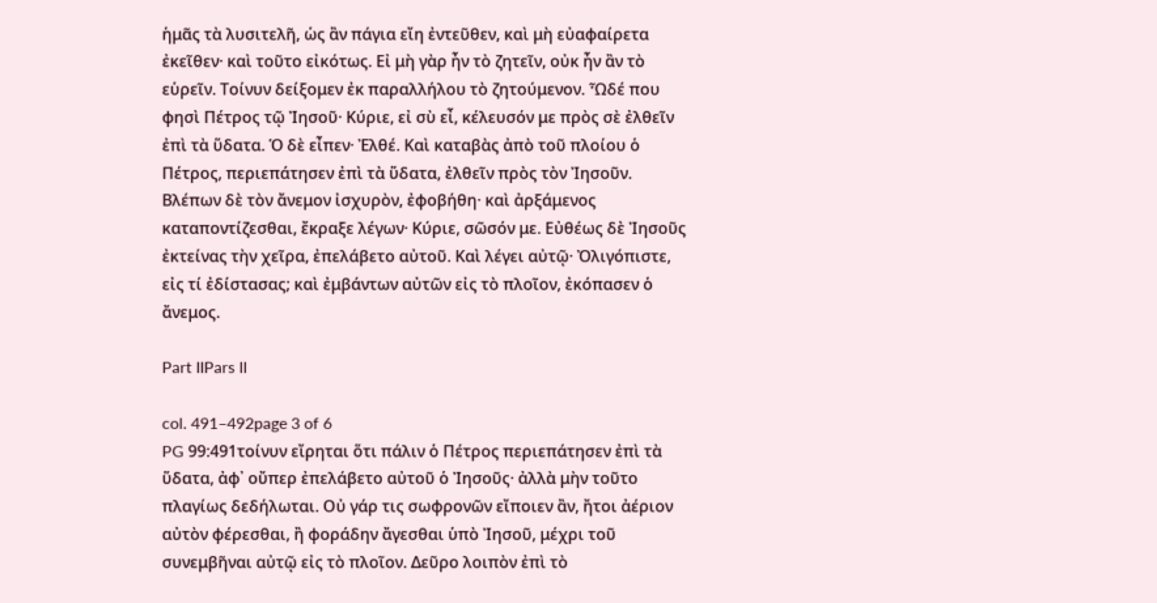ἡμᾶς τὰ λυσιτελῆ, ὡς ἂν πάγια εἴη ἐντεῦθεν, καὶ μὴ εὐαφαίρετα ἐκεῖθεν· καὶ τοῦτο εἰκότως. Εἰ μὴ γὰρ ἦν τὸ ζητεῖν, οὐκ ἦν ἂν τὸ εὑρεῖν. Τοίνυν δείξομεν ἐκ παραλλήλου τὸ ζητούμενον. Ὧδέ που φησὶ Πέτρος τῷ Ἰησοῦ· Κύριε, εἰ σὺ εἶ, κέλευσόν με πρὸς σὲ ἐλθεῖν ἐπὶ τὰ ὕδατα. Ὁ δὲ εἶπεν· Ἐλθέ. Καὶ καταβὰς ἀπὸ τοῦ πλοίου ὁ Πέτρος, περιεπάτησεν ἐπὶ τὰ ὕδατα, ἐλθεῖν πρὸς τὸν Ἰησοῦν. Βλέπων δὲ τὸν ἄνεμον ἰσχυρὸν, ἐφοβήθη· καὶ ἀρξάμενος καταποντίζεσθαι, ἔκραξε λέγων· Κύριε, σῶσόν με. Εὐθέως δὲ Ἰησοῦς ἐκτείνας τὴν χεῖρα, ἐπελάβετο αὐτοῦ. Καὶ λέγει αὐτῷ· Ὀλιγόπιστε, εἰς τί ἐδίστασας; καὶ ἐμβάντων αὐτῶν εἰς τὸ πλοῖον, ἐκόπασεν ὁ ἄνεμος.

Part IIPars II

col. 491–492page 3 of 6
PG 99:491τοίνυν εἴρηται ὅτι πάλιν ὁ Πέτρος περιεπάτησεν ἐπὶ τὰ ὕδατα, ἀφ᾽ οὔπερ ἐπελάβετο αὐτοῦ ὁ Ἰησοῦς· ἀλλὰ μὴν τοῦτο πλαγίως δεδήλωται. Οὐ γάρ τις σωφρονῶν εἴποιεν ἂν, ἤτοι ἀέριον αὐτὸν φέρεσθαι, ἢ φοράδην ἄγεσθαι ὑπὸ Ἰησοῦ, μέχρι τοῦ συνεμβῆναι αὐτῷ εἰς τὸ πλοῖον. Δεῦρο λοιπὸν ἐπὶ τὸ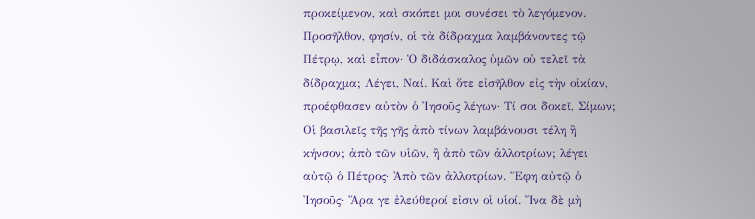προκείμενον, καὶ σκόπει μοι συνέσει τὸ λεγόμενον. Προσῆλθον, φησίν, οἱ τὰ δίδραχμα λαμβάνοντες τῷ Πέτρῳ, καὶ εἶπον· Ὁ διδάσκαλος ὑμῶν οὐ τελεῖ τὰ δίδραχμα; Λέγει, Ναί. Καὶ ὅτε εἰσῆλθον εἰς τὴν οἰκίαν, προέφθασεν αὐτὸν ὁ Ἰησοῦς λέγων· Τί σοι δοκεῖ, Σίμων; Οἱ βασιλεῖς τῆς γῆς ἀπὸ τίνων λαμβάνουσι τέλη ἢ κήνσον; ἀπὸ τῶν υἱῶν, ἢ ἀπὸ τῶν ἀλλοτρίων; λέγει αὐτῷ ὁ Πέτρος· Ἀπὸ τῶν ἀλλοτρίων. Ἔφη αὐτῷ ὁ Ἰησοῦς· Ἄρα γε ἐλεύθεροί εἰσιν οἱ υἱοί. Ἵνα δὲ μὴ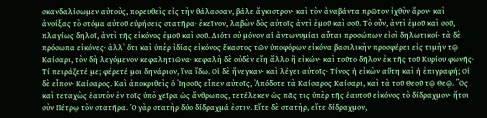σκανδαλίσωμεν αὐτοὺς, πορευθεὶς εἰς τὴν θάλασσαν, βάλε ἄγκιστρον· καὶ τὸν ἀναβάντα πρῶτον ἰχθὺν ἄρον· καὶ ἀνοίξας τὸ στόμα αὐτοῦ εὑρήσεις στατῆρα· ἐκεῖνον, λαβὼν δὸς αὐτοῖς ἀντὶ ἐμοῦ καὶ σοῦ. Τὸ οὖν, ἀντὶ ἐμοῦ καὶ σοῦ, πλαγίως δηλοῖ, ἀντὶ τῆς εἰκόνος ἐμοῦ καὶ σοῦ. Διότι οὐ μόνον αἱ ἀντωνυμίαι αὗται προσώπων εἰσὶ δηλωτικοί· τὰ δὲ πρόσωπα εἰκόνες· ἀλλ᾿ ὅτι καὶ ὑπὲρ ἰδίας εἰκόνος ἕκαστος τῶν ὑποφόρων εἰκόνα βασιλικὴν προσφέρει εἰς τιμὴν τῷ Καίσαρι, τὸν δὴ λεγόμενον κεφαλητιῶνα· κεφαλὴ δὲ οὐδὲν εἴη ἄλλο ἢ εἰκών· καὶ τοῦτο δῆλον ἐκ τῆς τοῦ Κυρίου φωνῆς· Τί πειράζετέ με; φέρετέ μοι δηνάριον, ἵνα ἴδω. Οἱ δὲ ἤνεγκαν· καὶ λέγει αὐτοῖς· Τίνος ἡ εἰκὼν αὕτη καὶ ἡ ἐπιγραφή; Οἱ δὲ εἶπον· Καίσαρος. Καὶ ἀποκριθεὶς ὁ Ἰησοῦς εἶπεν αὐτοῖς, Ἀπόδοτε τὰ Καίσαρος Καίσαρι, καὶ τὰ τοῦ Θεοῦ τῷ Θεῷ. Ὃς καὶ τεταχὼς ἑαυτὸν ἐν τοῖς ὑπὸ χεῖρα ὡς ἄνθρωπος, τετέλεκεν ὡς πᾶς τις ὑπὲρ τῆς ἑαυτοῦ εἰκόνος τὸ δίδραχμον· ἤτοι σὺν Πέτρῳ τὸν στατῆρα. Ὁ γὰρ στατὴρ δύο δίδραχμά ἐστιν. Εἴτε δὲ στατὴρ, εἴτε δίδραχμον,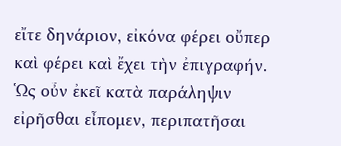εἴτε δηνάριον, εἰκόνα φέρει οὔπερ καὶ φέρει καὶ ἔχει τὴν ἐπιγραφήν. Ὡς οὖν ἐκεῖ κατὰ παράληψιν εἰρῆσθαι εἶπομεν, περιπατῆσαι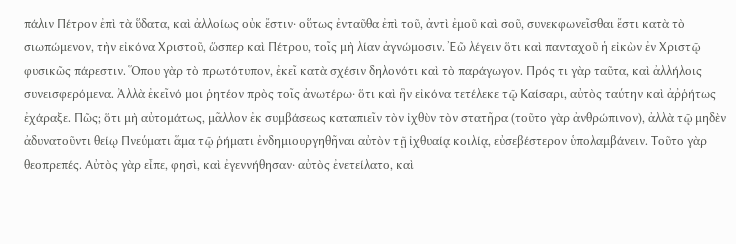πάλιν Πέτρον ἐπὶ τὰ ὕδατα, καὶ ἀλλοίως οὐκ ἔστιν· οὕτως ἐνταῦθα ἐπὶ τοῦ, ἀντὶ ἐμοῦ καὶ σοῦ, συνεκφωνεῖσθαι ἔστι κατὰ τὸ σιωπώμενον, τὴν εἰκόνα Χριστοῦ, ὥσπερ καὶ Πέτρου, τοῖς μὴ λίαν ἀγνώμοσιν. Ἐῶ λέγειν ὅτι καὶ πανταχοῦ ἡ εἰκὼν ἐν Χριστῷ φυσικῶς πάρεστιν. Ὅπου γὰρ τὸ πρωτότυπον, ἐκεῖ κατὰ σχέσιν δηλονότι καὶ τὸ παράγωγον. Πρός τι γὰρ ταῦτα, καὶ ἀλλήλοις συνεισφερόμενα. Ἀλλὰ ἐκεῖνό μοι ῥητέον πρὸς τοῖς ἀνωτέρω· ὅτι καὶ ἣν εἰκόνα τετέλεκε τῷ Καίσαρι, αὐτὸς ταύτην καὶ ἀῤῥήτως ἐχάραξε. Πῶς; ὅτι μὴ αὐτομάτως, μᾶλλον ἐκ συμβάσεως καταπιεῖν τὸν ἰχθὺν τὸν στατῆρα (τοῦτο γὰρ ἀνθρώπινον), ἀλλὰ τῷ μηδὲν ἀδυνατοῦντι θείῳ Πνεύματι ἅμα τῷ ῥήματι ἐνδημιουργηθῆναι αὐτὸν τῇ ἰχθυαίᾳ κοιλίᾳ, εὐσεβέστερον ὑπολαμβάνειν. Τοῦτο γὰρ θεοπρεπές. Αὐτὸς γὰρ εἶπε, φησὶ, καὶ ἐγεννήθησαν· αὐτὸς ἐνετείλατο, καὶ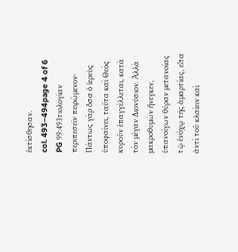ἐκτίσθησαν.
col. 493–494page 4 of 6
PG 99:493τιολογίαν περιπεσεῖν πειρώμενον· Πάντως γὰρ ὅσα ὁ ἱερεὺς ὑποφαίνει, ταῦτα καὶ Θεὸς κυροῦν ἐπαγγέλλεται, κατὰ τὸν μέγαν Διονύσιον. Ἀλλὰ μακροθυμῶν ἤνεγκεν, ὑπανοίγων θύραν μετανοίας τῷ ἐνόχῳ τῆς ἁμαρτίας, εἶτα ἀντὶ τοῦ κλαίειν καὶ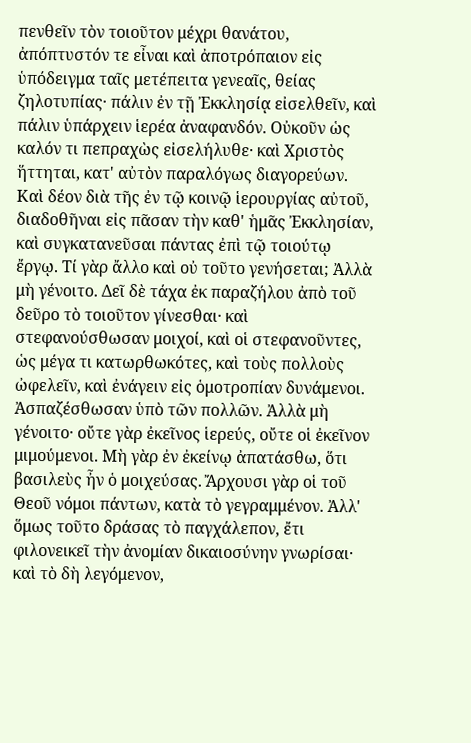πενθεῖν τὸν τοιοῦτον μέχρι θανάτου, ἀπόπτυστόν τε εἶναι καὶ ἀποτρόπαιον εἰς ὑπόδειγμα ταῖς μετέπειτα γενεαῖς, θείας ζηλοτυπίας· πάλιν ἐν τῇ Ἐκκλησίᾳ εἰσελθεῖν, καὶ πάλιν ὑπάρχειν ἱερέα ἀναφανδόν. Οὐκοῦν ὡς καλόν τι πεπραχὼς εἰσελήλυθε· καὶ Χριστὸς ἥττηται, κατ' αὐτὸν παραλόγως διαγορεύων. Καὶ δέον διὰ τῆς ἐν τῷ κοινῷ ἱερουργίας αὐτοῦ, διαδοθῆναι εἰς πᾶσαν τὴν καθ' ἡμᾶς Ἐκκλησίαν, καὶ συγκατανεῦσαι πάντας ἐπὶ τῷ τοιούτῳ ἔργῳ. Τί γὰρ ἄλλο καὶ οὐ τοῦτο γενήσεται; Ἀλλὰ μὴ γένοιτο. Δεῖ δὲ τάχα ἐκ παραζήλου ἀπὸ τοῦ δεῦρο τὸ τοιοῦτον γίνεσθαι· καὶ στεφανούσθωσαν μοιχοί, καὶ οἱ στεφανοῦντες, ὡς μέγα τι κατωρθωκότες, καὶ τοὺς πολλοὺς ὠφελεῖν, καὶ ἐνάγειν εἰς ὁμοτροπίαν δυνάμενοι. Ἀσπαζέσθωσαν ὑπὸ τῶν πολλῶν. Ἀλλὰ μὴ γένοιτο· οὔτε γὰρ ἐκεῖνος ἱερεύς, οὔτε οἱ ἐκεῖνον μιμούμενοι. Μὴ γὰρ ἐν ἐκείνῳ ἀπατάσθω, ὅτι βασιλεὺς ἦν ὁ μοιχεύσας. Ἄρχουσι γὰρ οἱ τοῦ Θεοῦ νόμοι πάντων, κατὰ τὸ γεγραμμένον. Ἀλλ' ὅμως τοῦτο δράσας τὸ παγχάλεπον, ἔτι φιλονεικεῖ τὴν ἀνομίαν δικαιοσύνην γνωρίσαι· καὶ τὸ δὴ λεγόμενον,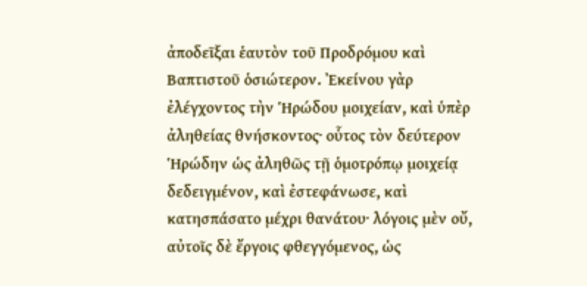ἀποδεῖξαι ἑαυτὸν τοῦ Προδρόμου καὶ Βαπτιστοῦ ὁσιώτερον. Ἐκείνου γὰρ ἐλέγχοντος τὴν Ἡρώδου μοιχείαν, καὶ ὑπὲρ ἀληθείας θνήσκοντος· οὗτος τὸν δεύτερον Ἡρώδην ὡς ἀληθῶς τῇ ὁμοτρόπῳ μοιχείᾳ δεδειγμένον, καὶ ἐστεφάνωσε, καὶ κατησπάσατο μέχρι θανάτου· λόγοις μὲν οὔ, αὐτοῖς δὲ ἔργοις φθεγγόμενος, ὡς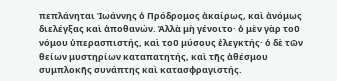πεπλάνηται Ἰωάννης ὁ Πρόδρομος ἀκαίρως, καὶ ἀνόμως διελέγξας καὶ ἀποθανών. Ἀλλὰ μὴ γένοιτο· ὁ μὲν γὰρ τοῦ νόμου ὑπερασπιστής, καὶ τοῦ μύσους ἐλεγκτής· ὁ δὲ τῶν θείων μυστηρίων καταπατητής, καὶ τῆς ἀθέσμου συμπλοκῆς συνάπτης καὶ κατασφραγιστής.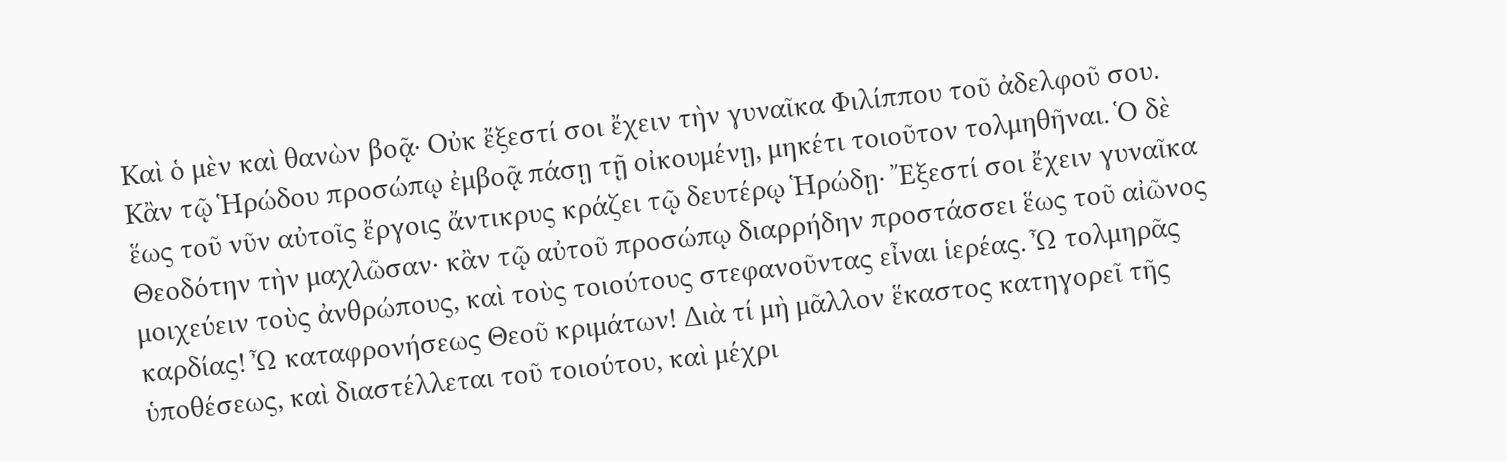Καὶ ὁ μὲν καὶ θανὼν βοᾷ· Οὐκ ἔξεστί σοι ἔχειν τὴν γυναῖκα Φιλίππου τοῦ ἀδελφοῦ σου. Κἂν τῷ Ἡρώδου προσώπῳ ἐμβοᾷ πάσῃ τῇ οἰκουμένῃ, μηκέτι τοιοῦτον τολμηθῆναι. Ὁ δὲ ἕως τοῦ νῦν αὐτοῖς ἔργοις ἄντικρυς κράζει τῷ δευτέρῳ Ἡρώδῃ· Ἔξεστί σοι ἔχειν γυναῖκα Θεοδότην τὴν μαχλῶσαν· κἂν τῷ αὐτοῦ προσώπῳ διαρρήδην προστάσσει ἕως τοῦ αἰῶνος μοιχεύειν τοὺς ἀνθρώπους, καὶ τοὺς τοιούτους στεφανοῦντας εἶναι ἱερέας. Ὦ τολμηρᾶς καρδίας! Ὦ καταφρονήσεως Θεοῦ κριμάτων! Διὰ τί μὴ μᾶλλον ἕκαστος κατηγορεῖ τῆς ὑποθέσεως, καὶ διαστέλλεται τοῦ τοιούτου, καὶ μέχρι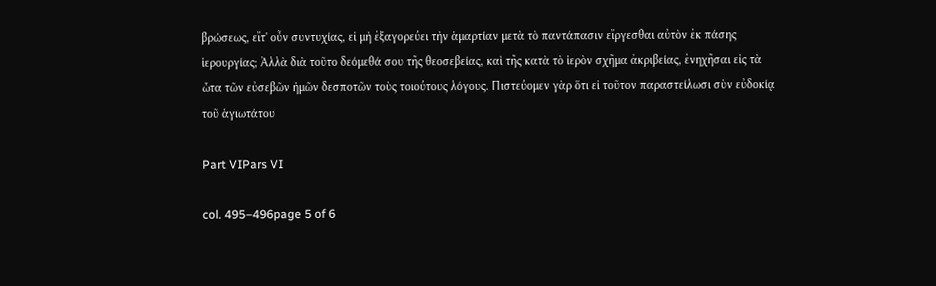βρώσεως, εἴτ' οὖν συντυχίας, εἰ μὴ ἐξαγορεύει τὴν ἁμαρτίαν μετὰ τὸ παντάπασιν εἴργεσθαι αὐτὸν ἐκ πάσης ἱερουργίας; Ἀλλὰ διὰ τοῦτο δεόμεθά σου τῆς θεοσεβείας, καὶ τῆς κατὰ τὸ ἱερὸν σχῆμα ἀκριβείας, ἐνηχῆσαι εἰς τὰ ὦτα τῶν εὐσεβῶν ἡμῶν δεσποτῶν τοὺς τοιούτους λόγους. Πιστεύομεν γὰρ ὅτι εἰ τοῦτον παραστείλωσι σὺν εὐδοκίᾳ τοῦ ἁγιωτάτου

Part VIPars VI

col. 495–496page 5 of 6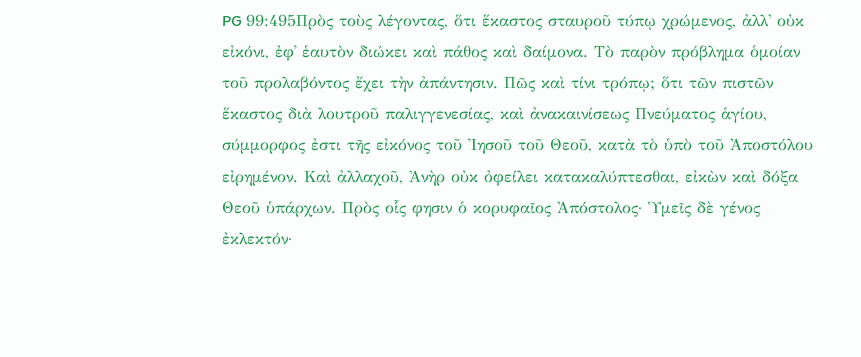PG 99:495Πρὸς τοὺς λέγοντας, ὅτι ἕκαστος σταυροῦ τύπῳ χρώμενος, ἀλλ' οὐκ εἰκόνι, ἐφ᾽ ἑαυτὸν διώκει καὶ πάθος καὶ δαίμονα. Τὸ παρὸν πρόβλημα ὁμοίαν τοῦ προλαβόντος ἔχει τὴν ἀπάντησιν. Πῶς καὶ τίνι τρόπῳ; ὅτι τῶν πιστῶν ἕκαστος διὰ λουτροῦ παλιγγενεσίας, καὶ ἀνακαινίσεως Πνεύματος ἁγίου, σύμμορφος ἐστι τῆς εἰκόνος τοῦ Ἰησοῦ τοῦ Θεοῦ, κατὰ τὸ ὑπὸ τοῦ Ἀποστόλου εἰρημένον. Καὶ ἀλλαχοῦ, Ἀνὴρ οὐκ ὀφείλει κατακαλύπτεσθαι, εἰκὼν καὶ δόξα Θεοῦ ὑπάρχων. Πρὸς οἷς φησιν ὁ κορυφαῖος Ἀπόστολος· Ὑμεῖς δὲ γένος ἐκλεκτόν·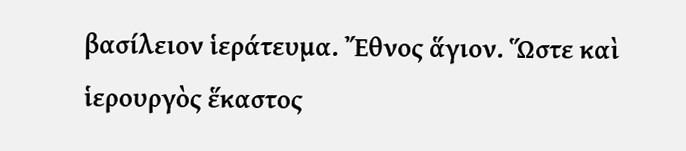βασίλειον ἱεράτευμα. Ἔθνος ἅγιον. Ὥστε καὶ ἱερουργὸς ἕκαστος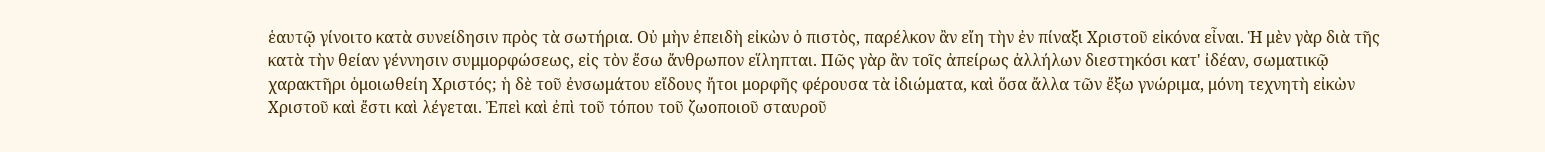ἑαυτῷ γίνοιτο κατὰ συνείδησιν πρὸς τὰ σωτήρια. Οὐ μὴν ἐπειδὴ εἰκὼν ὁ πιστὸς, παρέλκον ἂν εἴη τὴν ἐν πίναξι Χριστοῦ εἰκόνα εἶναι. Ἡ μὲν γὰρ διὰ τῆς κατὰ τὴν θείαν γέννησιν συμμορφώσεως, εἰς τὸν ἔσω ἄνθρωπον εἵληπται. Πῶς γὰρ ἂν τοῖς ἀπείρως ἀλλήλων διεστηκόσι κατ' ἰδέαν, σωματικῷ χαρακτῆρι ὁμοιωθείη Χριστός; ἡ δὲ τοῦ ἐνσωμάτου εἴδους ἤτοι μορφῆς φέρουσα τὰ ἰδιώματα, καὶ ὅσα ἄλλα τῶν ἔξω γνώριμα, μόνη τεχνητὴ εἰκὼν Χριστοῦ καὶ ἔστι καὶ λέγεται. Ἐπεὶ καὶ ἐπὶ τοῦ τόπου τοῦ ζωοποιοῦ σταυροῦ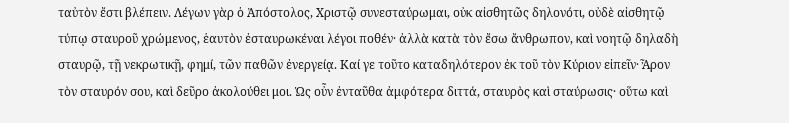ταὐτὸν ἔστι βλέπειν. Λέγων γὰρ ὁ Ἀπόστολος, Χριστῷ συνεσταύρωμαι, οὐκ αἰσθητῶς δηλονότι, οὐδὲ αἰσθητῷ τύπῳ σταυροῦ χρώμενος, ἑαυτὸν ἐσταυρωκέναι λέγοι ποθέν· ἀλλὰ κατὰ τὸν ἔσω ἄνθρωπον, καὶ νοητῷ δηλαδὴ σταυρῷ, τῇ νεκρωτικῇ, φημί, τῶν παθῶν ἐνεργείᾳ. Καί γε τοῦτο καταδηλότερον ἐκ τοῦ τὸν Κύριον εἰπεῖν· Ἆρον τὸν σταυρόν σου, καὶ δεῦρο ἀκολούθει μοι. Ὡς οὖν ἐνταῦθα ἀμφότερα διττά, σταυρὸς καὶ σταύρωσις· οὕτω καὶ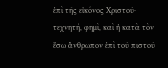ἐπὶ τῆς εἰκόνος Χριστοῦ· τεχνητή, φημὶ, καὶ ἡ κατὰ τὸν ἔσω ἄνθρωπον ἐπὶ τοῦ πιστοῦ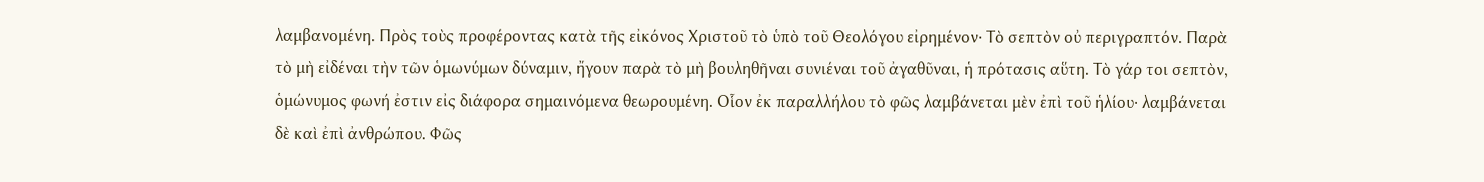λαμβανομένη. Πρὸς τοὺς προφέροντας κατὰ τῆς εἰκόνος Χριστοῦ τὸ ὑπὸ τοῦ Θεολόγου εἰρημένον· Τὸ σεπτὸν οὐ περιγραπτόν. Παρὰ τὸ μὴ εἰδέναι τὴν τῶν ὁμωνύμων δύναμιν, ἤγουν παρὰ τὸ μὴ βουληθῆναι συνιέναι τοῦ ἀγαθῦναι, ἡ πρότασις αὕτη. Τὸ γάρ τοι σεπτὸν, ὁμώνυμος φωνή ἐστιν εἰς διάφορα σημαινόμενα θεωρουμένη. Οἷον ἐκ παραλλήλου τὸ φῶς λαμβάνεται μὲν ἐπὶ τοῦ ἡλίου· λαμβάνεται δὲ καὶ ἐπὶ ἀνθρώπου. Φῶς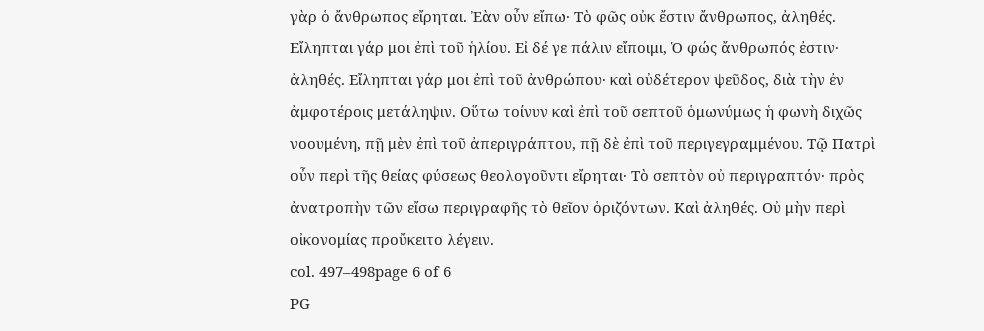γὰρ ὁ ἄνθρωπος εἴρηται. Ἐὰν οὖν εἴπω· Τὸ φῶς οὐκ ἔστιν ἄνθρωπος, ἀληθές. Εἴληπται γάρ μοι ἐπὶ τοῦ ἡλίου. Εἰ δέ γε πάλιν εἴποιμι, Ὁ φώς ἄνθρωπός ἐστιν· ἀληθές. Εἴληπται γάρ μοι ἐπὶ τοῦ ἀνθρώπου· καὶ οὐδέτερον ψεῦδος, διὰ τὴν ἐν ἀμφοτέροις μετάληψιν. Οὕτω τοίνυν καὶ ἐπὶ τοῦ σεπτοῦ ὁμωνύμως ἡ φωνὴ διχῶς νοουμένη, πῇ μὲν ἐπὶ τοῦ ἀπεριγράπτου, πῇ δὲ ἐπὶ τοῦ περιγεγραμμένου. Τῷ Πατρὶ οὖν περὶ τῆς θείας φύσεως θεολογοῦντι εἴρηται· Τὸ σεπτὸν οὐ περιγραπτόν· πρὸς ἀνατροπὴν τῶν εἴσω περιγραφῆς τὸ θεῖον ὁριζόντων. Καὶ ἀληθές. Οὐ μὴν περὶ οἰκονομίας προὔκειτο λέγειν.
col. 497–498page 6 of 6
PG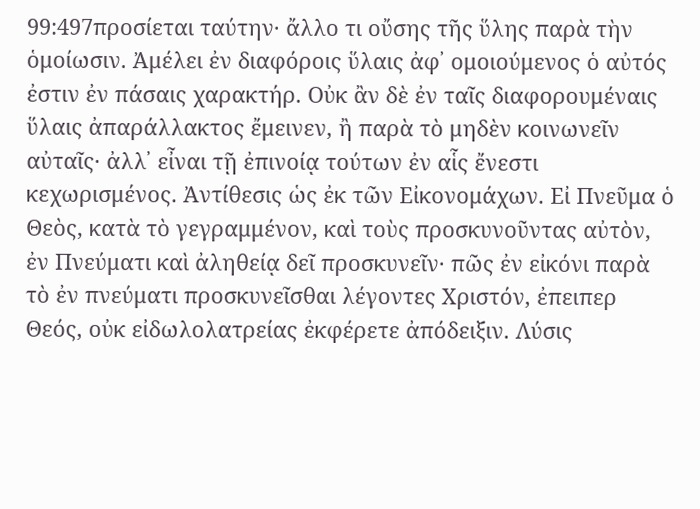99:497προσίεται ταύτην· ἄλλο τι οὔσης τῆς ὕλης παρὰ τὴν ὁμοίωσιν. Ἀμέλει ἐν διαφόροις ὕλαις ἀφ᾽ ομοιούμενος ὁ αὐτός ἐστιν ἐν πάσαις χαρακτήρ. Οὐκ ἂν δὲ ἐν ταῖς διαφορουμέναις ὕλαις ἀπαράλλακτος ἔμεινεν, ἢ παρὰ τὸ μηδὲν κοινωνεῖν αὐταῖς· ἀλλ᾽ εἶναι τῇ ἐπινοίᾳ τούτων ἐν αἷς ἔνεστι κεχωρισμένος. Ἀντίθεσις ὡς ἐκ τῶν Εἰκονομάχων. Εἰ Πνεῦμα ὁ Θεὸς, κατὰ τὸ γεγραμμένον, καὶ τοὺς προσκυνοῦντας αὐτὸν, ἐν Πνεύματι καὶ ἀληθείᾳ δεῖ προσκυνεῖν· πῶς ἐν εἰκόνι παρὰ τὸ ἐν πνεύματι προσκυνεῖσθαι λέγοντες Χριστόν, ἐπειπερ Θεός, οὐκ εἰδωλολατρείας ἐκφέρετε ἀπόδειξιν. Λύσις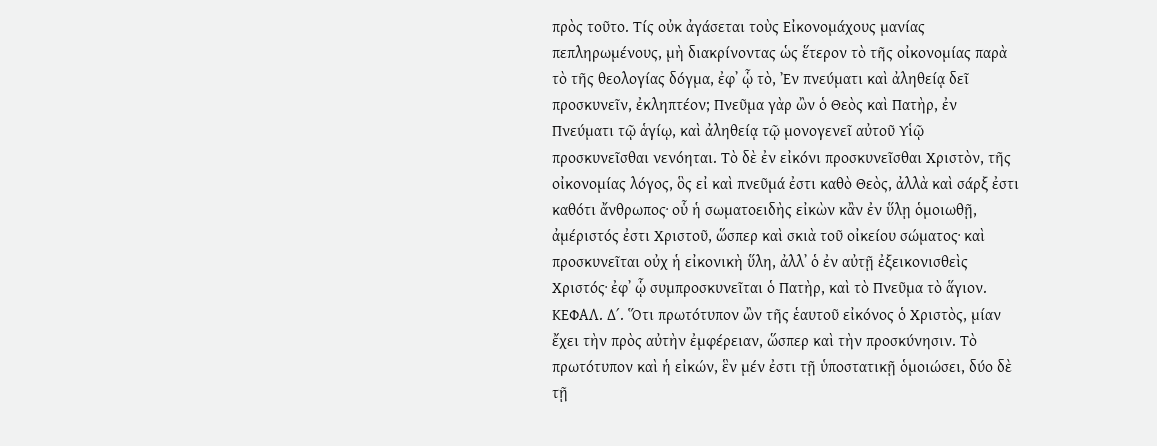πρὸς τοῦτο. Τίς οὐκ ἀγάσεται τοὺς Εἰκονομάχους μανίας πεπληρωμένους, μὴ διακρίνοντας ὡς ἕτερον τὸ τῆς οἰκονομίας παρὰ τὸ τῆς θεολογίας δόγμα, ἐφ᾽ ᾧ τὸ, Ἐν πνεύματι καὶ ἀληθείᾳ δεῖ προσκυνεῖν, ἐκληπτέον; Πνεῦμα γὰρ ὢν ὁ Θεὸς καὶ Πατὴρ, ἐν Πνεύματι τῷ ἁγίῳ, καὶ ἀληθείᾳ τῷ μονογενεῖ αὐτοῦ Υἱῷ προσκυνεῖσθαι νενόηται. Τὸ δὲ ἐν εἰκόνι προσκυνεῖσθαι Χριστὸν, τῆς οἰκονομίας λόγος, ὃς εἰ καὶ πνεῦμά ἐστι καθὸ Θεὸς, ἀλλὰ καὶ σάρξ ἐστι καθότι ἄνθρωπος· οὗ ἡ σωματοειδὴς εἰκὼν κἂν ἐν ὕλῃ ὁμοιωθῇ, ἀμέριστός ἐστι Χριστοῦ, ὥσπερ καὶ σκιὰ τοῦ οἰκείου σώματος· καὶ προσκυνεῖται οὐχ ἡ εἰκονικὴ ὕλη, ἀλλ᾽ ὁ ἐν αὐτῇ ἐξεικονισθεὶς Χριστός· ἐφ᾽ ᾧ συμπροσκυνεῖται ὁ Πατὴρ, καὶ τὸ Πνεῦμα τὸ ἅγιον. ΚΕΦΑΛ. Δ΄. Ὅτι πρωτότυπον ὢν τῆς ἑαυτοῦ εἰκόνος ὁ Χριστὸς, μίαν ἔχει τὴν πρὸς αὐτὴν ἐμφέρειαν, ὥσπερ καὶ τὴν προσκύνησιν. Τὸ πρωτότυπον καὶ ἡ εἰκών, ἓν μέν ἐστι τῇ ὑποστατικῇ ὁμοιώσει, δύο δὲ τῇ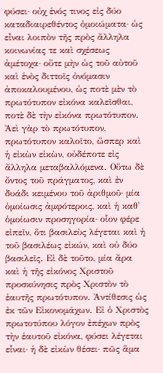φύσει· οὐχ ἑνός τινος εἰς δύο καταδιαιρεθέντος ὁμοιώματα· ὡς εἶναι λοιπὸν τῆς πρὸς ἄλληλα κοινωνίας τε καὶ σχέσεως ἀμέτοχα· οὔτε μὴν ὡς τοῦ αὐτοῦ καὶ ἑνὸς διττοῖς ὀνόμασιν ἀποκαλουμένου, ὡς ποτὲ μὲν τὸ πρωτότυπον εἰκόνα καλεῖσθαι, ποτὲ δὲ τὴν εἰκόνα πρωτότυπον. Ἀεὶ γὰρ τὸ πρωτότυπον, πρωτότυπον καλοῖτο, ὥσπερ καὶ ἡ εἰκὼν εἰκὼν, οὐδέποτε εἰς ἄλληλα μεταβαλλόμενα. Οὕτω δὲ ὄντος τοῦ πράγματος, καὶ ἐν δυάδι κειμένου τοῦ ἀριθμοῦ· μία ὁμοίωσις ἀμφότεροις, καὶ ἡ καθ᾽ ὁμοίωσιν προσηγορία· οἷον φέρε εἰπεῖν, ὅτι βασιλεὺς λέγεται καὶ ἡ τοῦ βασιλέως εἰκών, καὶ οὐ δύο βασιλεῖς. Εἰ δὲ τοῦτο, μία ἄρα καὶ ἡ τῆς εἰκόνος Χριστοῦ προσκύνησις πρὸς Χριστὸν τὸ ἑαυτῆς πρωτότυπον. Ἀντίθεσις ὡς ἐκ τῶν Εἰκονομάχων. Εἰ ὁ Χριστὸς πρωτοτύπου λόγον ἐπέχων πρὸς τὴν ἑαυτοῦ εἰκόνα, φύσει λέγεται εἶναι· ἡ δὲ εἰκὼν θέσει· πῶς ἅμα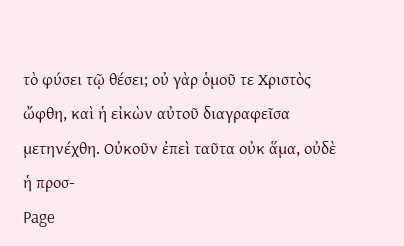τὸ φύσει τῷ θέσει; οὐ γὰρ ὁμοῦ τε Χριστὸς ὤφθη, καὶ ἡ εἰκὼν αὐτοῦ διαγραφεῖσα μετηνέχθη. Οὐκοῦν ἐπεὶ ταῦτα οὐκ ἅμα, οὐδὲ ἡ προσ-
Page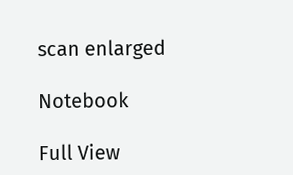scan enlarged

Notebook

Full View